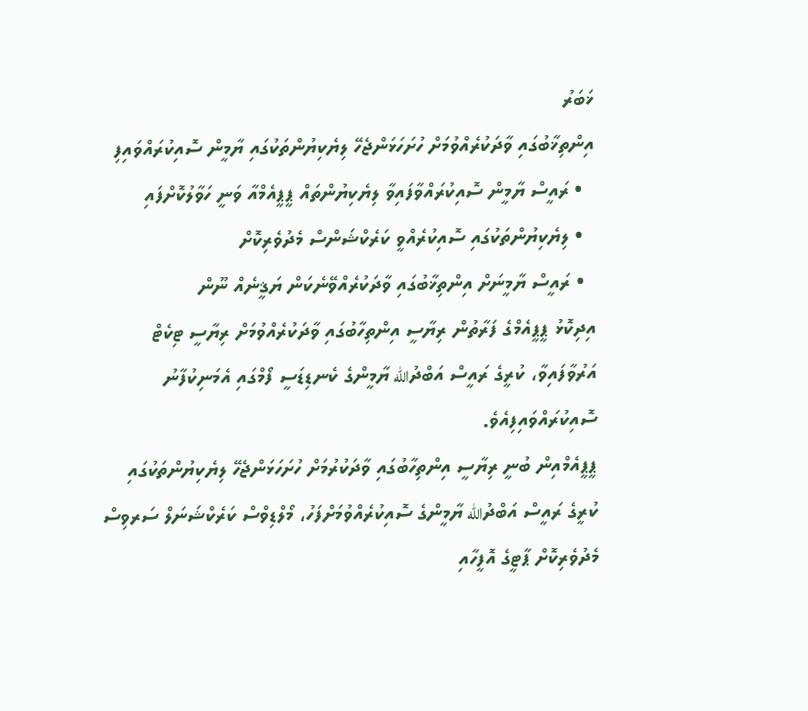ޚަބަރު
އިންތިޚާބުގައި ވާދަކުރެއްވުމަށް ހުށަހަޅަންޖެހޭ ލިޔެކިޔުންތަކުގައި ޔާމީން ސޮއިކުރައްވައިފި
  • ރައީސް ޔާމީން ސޮއިކުރައްވާފައިވާ ލިޔެކިޔުންތައް ޕީޕީއެމްއާ ވަނީ ހަވާލުކޮށްފައި
  • ލިޔެކިޔުންތަކުގައި ސޮއިކުރެއްވީ ކަރެކްޝަންސް މެދުވެރިކޮށް
  • ރައީސް ޔާމީނަށް އިންތިޚާބުގައި ވާދަކުރެއްވޭނެކަން ޔަޤީނެއް ނޫން
އިދިކޮޅު ޕީޕީއެމްގެ ފަރާތުން ރިޔާސީ އިންތިހާބުގައި ވާދަކުރެއްވުމަށް ރިޔާސީ ޓިކެޓް އަރުވާފައިވާ، ކުރީގެ ރައީސް އަބްދުالله ޔާމީންގެ ކެނޑިޑަސީ ފޯމްގައި އެމަނިކުފާނު ސޮއިކުރައްވައިފިއެވެ.
ޕީޕީއެމްއިން ބުނީ ރިޔާސީ އިންތިހާބުގައި ވާދަކުރުމަށް ހުށަހަޅަންޖެހޭ ލިޔެކިޔުންތަކުގައި ކުރީގެ ރައީސް އަބްދުالله ޔާމީންގެ ސޮއިކުރެއްވުމަށްފަހު، މޯލްޑިވްސް ކަރެކްޝަނަލް ސަރވިސް މެދުވެރިކޮށް ޕާޓީގެ އޮފީހާއި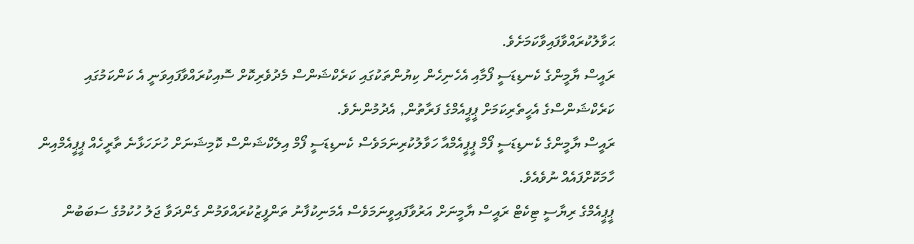ޙަވާލުކުރައްވާފައިވާކަމަށެވެ.
ރައީސް ޔާމީންގެ ކެނޑިޑަސީ ފޯމާއި އެހެނިހެން ކިޔުންތަކުގައި ކަރެކްޝަންސް މެދުވެރިކޮށް ސޮއިކުރައްވާފައިވަނީ އެ ކަންކަމުގައި ކަރެކްޝަންސްގެ އެހީތެރިކަމަށް ޕީޕީއެމްގެ ފަރާތުން, އެދުމުންނެވެ.
ރައީސް ޔާމީންގެ ކެނޑިޑަސީ ފޯމް ޕީޕީއެމްއާ ހަވާލުކުރިނަމަވެސް ކެނޑިޑަސީ ފޯމް އިލެކްޝަންސް ކޮމިޝަނަށް ހުށަހަޅާނެ ތާރީހެއް ޕީޕީއެމްއިން ހާމަކޮށްފައެއް ނުވެއެވެ.
ޕީޕީއެމްގެ ރިޔާސީ ޓިކެޓް ރައީސް ޔާމީނަށް އަރުވާފައިވީނަމަވެސް އެމަނިކުފާނު ތަންފީޒުކުރައްވަމުން ގެންދަވާ ޖަލު ހުކުމުގެ ސަބަބުން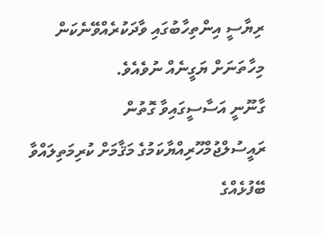ރިޔާސީ އިންތިހާބުގައި ވާދަކުރެއްވޭނެކަން މިހާތަނަށް ޔަގީނެއް ނުވެއެވެ.
ގާނޫނީ އަސާސީގައިވާ ގޮތުން ރައީސުލްޖުމްހޫރިއްޔާކަމުގެ މަޤާމަށް ކުރިމަތިލައްވާ ބޭފުޅެއްގެ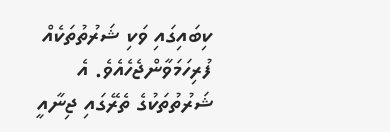ކިބައިގައި ވަކި ޝަރުތުތަކެއް ފުރިހަމަވާންޖެހެއެވެ. އެ ޝަރުތުތަކުގެ ތެރޭގައި ޖިނާއީ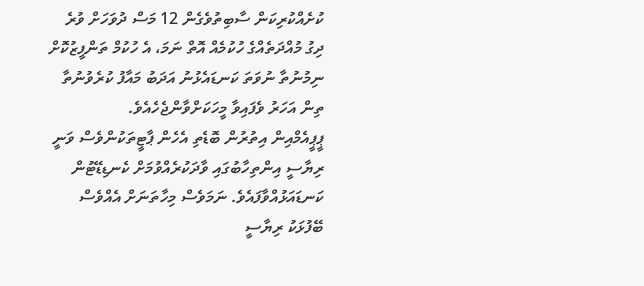ކުށެއްކުރިކަން ސާބިތުވެގެން 12 މަސް ދުވަހަށް ވުރެ ދިގު މުއްދަތެއްގެ ހުކުމެއް އޮތް ނަމަ، އެ ހުކުމް ތަންފީޒުކޮށް ނިމުނުތާ ނުވަތަ ކަނޑައެޅުނު އަދަބު މައާފު ކުރެވުނުތާ ތިން އަހަރު ވެފައިވާ މީހަކަށްވާންޖެހެއެވެ.
ޕީޕީއެމްއިން އިތުރުން ބޮޑެތި އެހެން ޕާޓީތަކުންވެސް ވަނީ ރިޔާސީ އިންތިހާބުގައި ވާދަކުރެއްވުމަށް ކެނޑިޑޭޓުން ކަނޑައަޅުއްވާފައެވެ. ނަމަވެސް މިހާތަނަށް އެއްވެސް ބޭފުޅަކު ރިޔާސީ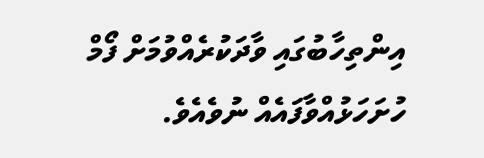އިންތިހާބުގައި ވާދަކުރެއްވުމަށް ފޯމް ހުށަހަޅުއްވާފައެއް ނުވެއެވެ.